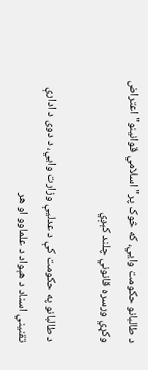د طالبانو حکومت وایي، که څوک پر"اسلامي قوانینو" اعتراض وکړي ورسره قانوني چلند کېږي

د طالبانو په حکومت کې د عدلیې وزارت وایي، د دوی د ادارې تقنیني اسناد د هېواد د علماوو او هر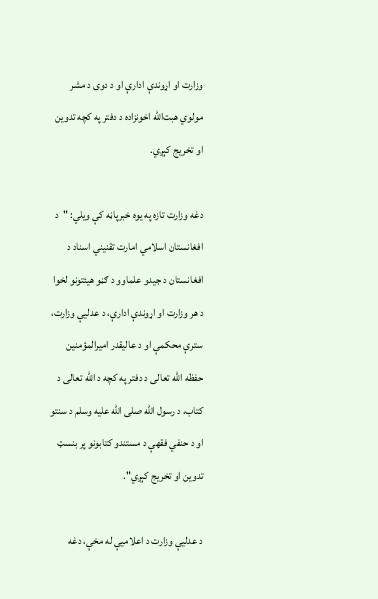وزارت او اړوندې ادارې او د دوی د مشر مولوي هبت‌الله اخونزاده د دفتر په کچه تدوین او تخریج کېږي.

دغه وزارت تازه په یوه خبرپاڼه کې ویلي: "د افغانستان اسلامي امارت تقنيني اسناد د افغانستان د جیدو علماوو د ګڼو هیئتونو لخوا د هر وزارت او اړوندې ادارې، د عدلیې وزارت، سترې محکمې او د عاليقدر امیرالمؤمنین حفظه ‌الله تعالی د دفتر په کچه د الله تعالی د کتاب، د رسول الله صلی الله علیه وسلم د سنتو او د حنفي فقهې د مستندو کتابونو پر بنسټ تدوین او تخریج کېږي".

د عدلیې وزارت د اعلامیې له مخې، دغه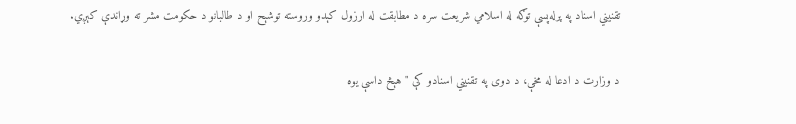تقنیني اسناد په پرله‌پسې توګه له اسلامي شریعت سره د مطابقت له ارزول کېدو وروسته توشېح او د طالبانو د حکومت مشر ته وړاندې کېږي.

د وزارت د ادعا له مخې، د دوی په تقنیني اسنادو کې "هېڅ داسې یوه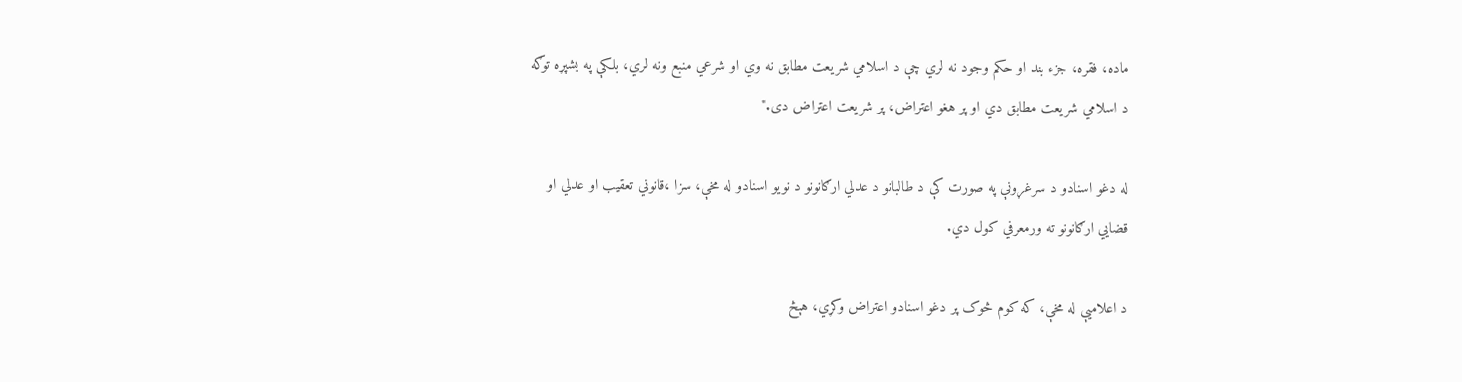ماده، فقره، جزء بند او حکم وجود نه لري چې د اسلامي شریعت مطابق نه وي او شرعي منبع ونه لري، بلکې په بشپړه توګه د اسلامي شریعت مطابق دي او پر هغو اعتراض، پر شریعت اعتراض دی."

له دغو اسنادو د سرغړونې په صورت کې د طالبانو د عدلي ارګانونو د نویو اسنادو له مخې، سزا ،قانوني تعقیب او عدلي او قضايي ارګانونو ته ورمعرفي کول دي.

د اعلامیې له مخې، که کوم څوک پر دغو اسنادو اعتراض وکړي، هېڅ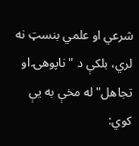شرعي او علمي بنسټ نه لري، بلکې د "ناپوهۍ او تجاهل" له مخې به یې کوي: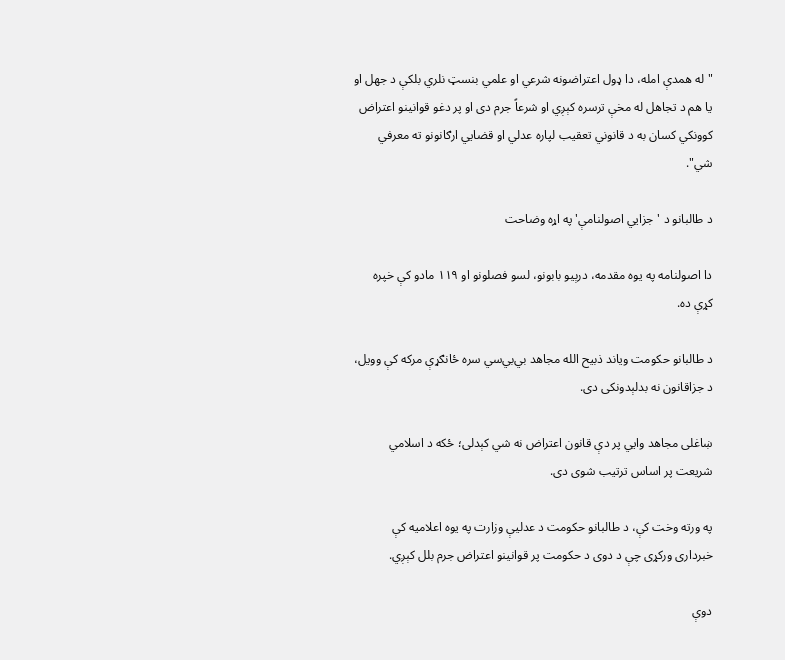"له همدې امله، دا ډول اعتراضونه شرعي او علمي بنسټ نلري بلکې د جهل او یا هم د تجاهل له مخې ترسره کېږي او شرعاً جرم دی او پر دغو قوانینو اعتراض کوونکي کسان به د قانوني تعقیب لپاره عدلي او قضايي ارګانونو ته معرفي شي".

د طالبانو د 'جزايي اصولنامې' په اړه وضاحت

دا اصولنامه په یوه مقدمه، درېیو بابونو،‌ لسو فصلونو او ۱۱۹ مادو کې خپره کړې ده.

د طالبانو حکومت ویاند ذبیح الله مجاهد بي‌بي‌سي سره ځانګړې مرکه کې وویل، د جزاقانون نه بدلېدونکی دی.

ښاغلی مجاهد وايي پر دې قانون اعتراض نه شي کېدلی؛ ځکه د اسلامي شریعت پر اساس ترتیب شوی دی.

په ورته وخت کې،‌ د طالبانو حکومت د عدلیې وزارت په یوه اعلامیه کې خبرداری ورکړی چې د دوی د حکومت پر قوانینو اعتراض جرم بلل کېږي.

دوې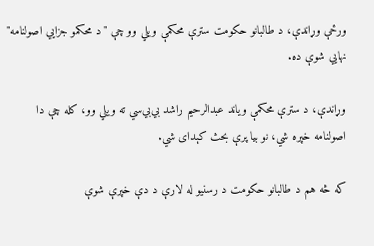ورځې وړاندې، د طالبانو حکومت سترې محکمې ویلي وو چې "د محکمو جزايي اصولنامه" نهايي شوې ده.

وړاندې، د سترې محکمې ویاند عبدالرحیم راشد بي‌‌بي‌سي ته ویلي وو، کله چې دا اصولنامه خپره شي، نو بیا پرې بحث کېدای شي.

که څه هم د طالبانو حکومت د رسنیو له لارې د دې خپرې شوې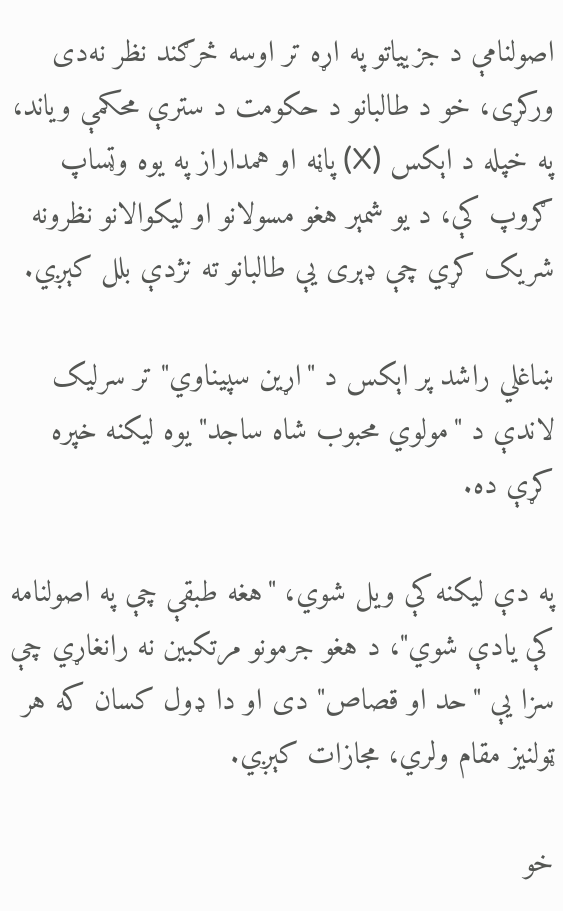اصولنامې د جزییاتو په اړه تر اوسه څرګند نظر نه‌دی ورکړی، خو د طالبانو د حکومت د سترې محکمې ویاند، په خپله د اېکس (X) پاڼه او همداراز په یوه وټساپ ګروپ کې، د یو شمېر هغو مسولانو او لیکوالانو نظرونه شریک کړي چې ډېری یې طالبانو ته نژدې بلل کېږي.

ښاغلي راشد پر اېکس د "اړین سپیناوي" تر سرلیک لاندې د "مولوي محبوب‌ شاه ساجد" یوه لیکنه خپره کړې ده.

په دې لیکنه کې ویل شوي، "هغه طبقې چې په اصولنامه کې یادې شوي"، د هغو جرمونو مرتکبین نه رانغاړي چې سزا یې "حد او قصاص" دی او دا ډول کسان که هر ټولنیز مقام ولري، مجازات کېږي.

خو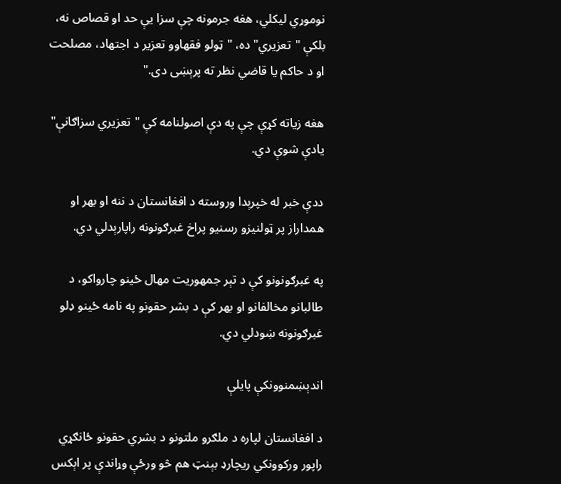نوموړي لیکلي، هغه جرمونه چې سزا یې حد او قصاص نه، بلکې "تعزیري" ده، "ټولو فقهاوو تعزیر د اجتهاد، مصلحت او د حاکم یا قاضي نظر ته پرېښی دی."

هغه زیاته کړې چې په دې اصولنامه کې "تعزیري سزاګانې" یادې شوې دي.

ددې خبر له خپرېدا وروسته د افغانستان د ننه او بهر او همداراز پر ټولنیزو رسنیو پراخ غبرګونونه راپارېدلي دي.

په غبرګونونو کې د تېر جمهوریت مهال ځینو چارواکو، د طالبانو مخالفانو او بهر کې د بشر حقونو په نامه ځینو ډلو غبرګونونه ښودلي دي.

اندېښمنوونکې پایلې

د افغانستان لپاره د ملګرو ملتونو د بشري حقونو ځانګړي راپور ورکوونکي ریچارډ بېنټ هم څو ورځې وړاندې پر اېکس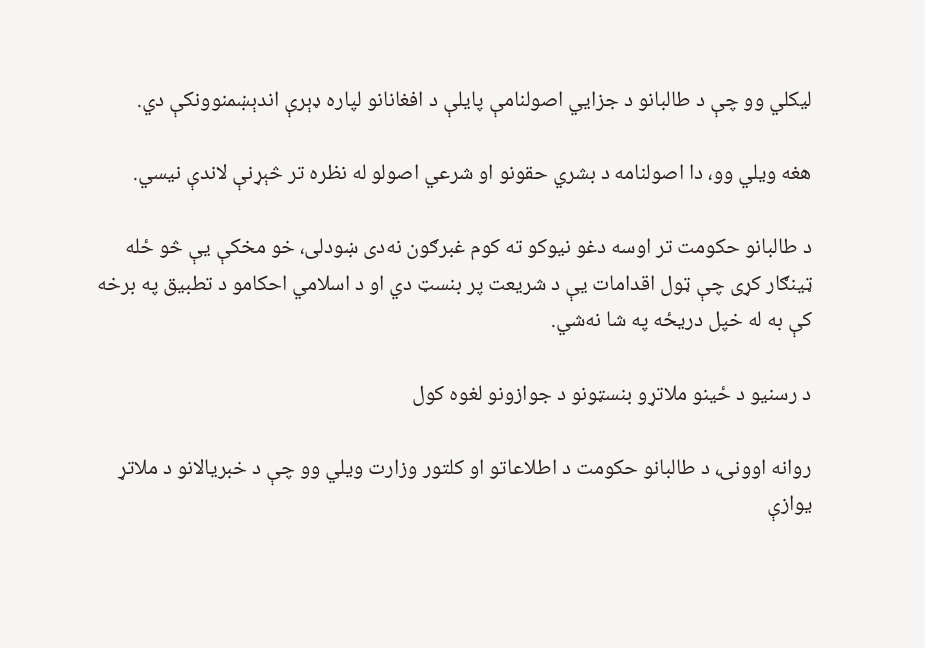لیکلي وو چې د طالبانو د جزايي اصولنامې پایلې د افغانانو لپاره ډېرې اندېښمنوونکې دي.

هغه ویلي وو، دا اصولنامه د بشري حقونو او شرعي اصولو له نظره تر څېړنې لاندې نیسي.

د طالبانو حکومت تر اوسه دغو نیوکو ته کوم غبرګون نه‌دی ښودلی، خو مخکې یې څو ځله ټینګار کړی چې ټول اقدامات یې د شریعت پر بنسټ دي او د اسلامي احکامو د تطبیق په برخه کې به له خپل دریځه په شا نه‌شي.

د رسنیو د ځینو ملاتړو بنسټونو د جوازونو لغوه کول

روانه اوونۍ، د طالبانو حکومت د اطلاعاتو او کلتور وزارت ویلي وو چې د خبریالانو د ملاتړ یوازې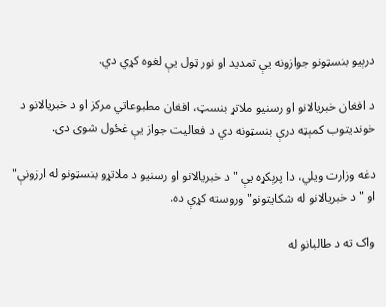درېیو بنسټونو جوازونه یې تمدید او نور ټول یې لغوه کړي دي.

د افغان خبریالانو او رسنیو ملاتړ بنسټ، افغان مطبوعاتي مرکز او د خبریالانو د خوندیتوب کمېټه درې بنسټونه دي د فعالیت جواز یې غځول شوی دی.

دغه وزارت ویلي،‌ دا پرېکړه یې "د خبریالانو او رسنیو د ملاتړو بنسټونو له ارزونې" او "د خبریالانو له شکایتونو" وروسته کړې ده.

واک ته د طالبانو له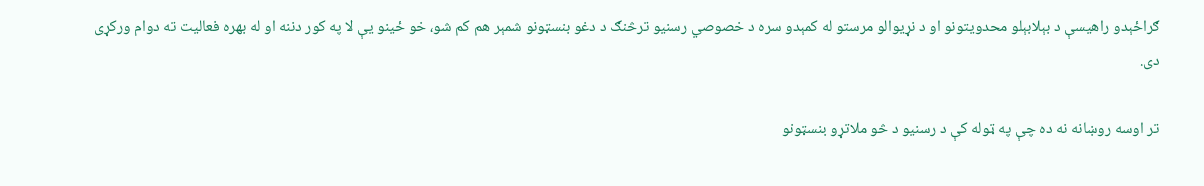ګراځېدو راهیسې د بېلابېلو محدویتونو او د نړیوالو مرستو له کمېدو سره د خصوصي رسنیو ترڅنګ د دغو بنسټونو شمېر هم کم شو، خو ځینو یې لا په کور دننه او له بهره‌ فعالیت ته دوام ورکړی دی.

تر اوسه روښانه نه ده چې په ټوله کې د رسنیو د څو ملاتړو بنسټونو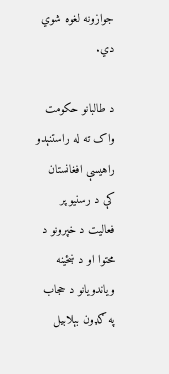جوازونه لغوه شوي دي.

د طالبانو حکومت واک ته له راستنېدو راهیسې افغانستان کې د رسنیو پر فعالیت د خپرونو د محتوا او د ښځینه ویاندویانو د حجاب په ګډون بېلابیل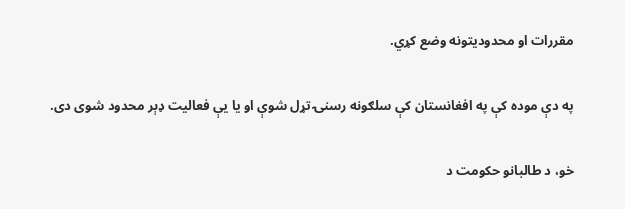مقررات او محدودیتونه وضع کړي.

په دې موده کې په افغانستان کې سلګونه رسنۍ تړل شوې او یا یې فعالیت ډېر محدود شوی دی.

خو، د طالبانو حکومت د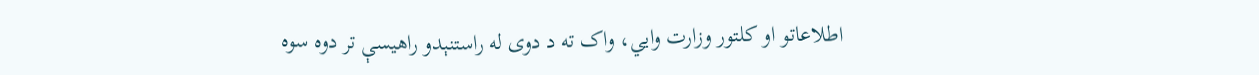اطلاعاتو او کلتور وزارت وايي، واک ته د دوی له راستنېدو راهیسې تر دوه سوه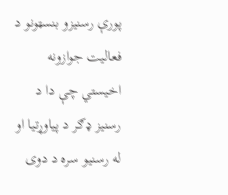پورې رسنیزو بنسټونو د فعالیت جوازونه اخیستي چې دا د رسنیز ډګر د پیاوړتیا او له رسنیو سره د دوی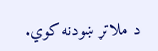د ملاتړ ښودنه کوي.